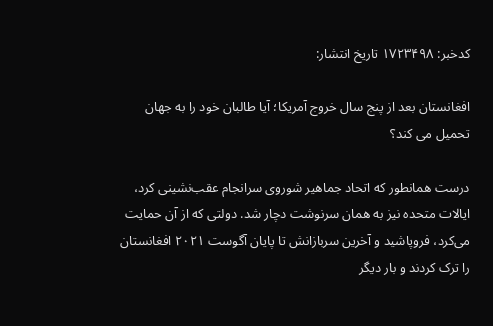کدخبر: ۱۷۲۳۴۹۸ تاریخ انتشار:

افغانستان بعد از پنج سال خروج آمریکا؛ آیا طالبان خود را به جهان تحمیل می کند؟

درست همانطور که اتحاد جماهیر شوروی سرانجام عقب‌نشینی کرد، ایالات متحده نیز به همان سرنوشت دچار شد. دولتی که از آن حمایت می‌کرد، فروپاشید و آخرین سربازانش تا پایان آگوست ۲۰۲۱ افغانستان را ترک کردند و بار دیگر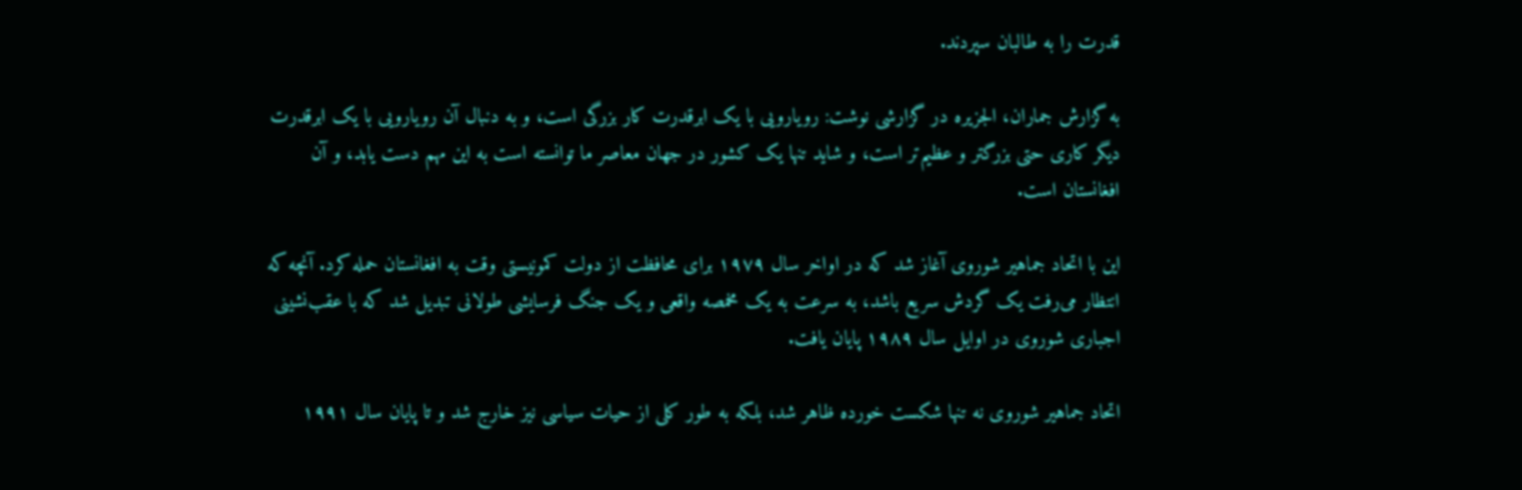قدرت را به طالبان سپردند.

به گزارش جماران، الجزیره در گزارشی نوشت: رویارویی با یک ابرقدرت کار بزرگی است، و به دنبال آن رویارویی با یک ابرقدرت دیگر کاری حتی بزرگتر و عظیم‌تر است، و شاید تنها یک کشور در جهان معاصر ما توانسته است به این مهم دست یابد، و آن افغانستان است.

این با اتحاد جماهیر شوروی آغاز شد که در اواخر سال ۱۹۷۹ برای محافظت از دولت کمونیستی وقت به افغانستان حمله کرد. آنچه که انتظار می‌رفت یک گردش سریع باشد، به سرعت به یک مخمصه واقعی و یک جنگ فرسایشی طولانی تبدیل شد که با عقب‌نشینی اجباری شوروی در اوایل سال ۱۹۸۹ پایان یافت.

اتحاد جماهیر شوروی نه تنها شکست خورده ظاهر شد، بلکه به طور کلی از حیات سیاسی نیز خارج شد و تا پایان سال ۱۹۹۱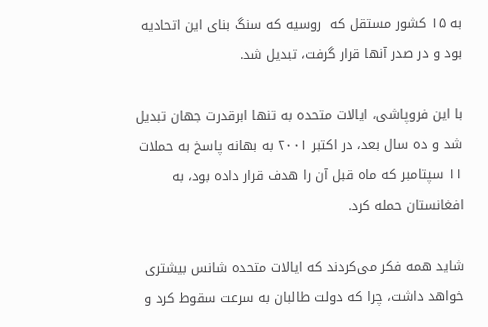به ۱۵ کشور مستقل که  روسیه که سنگ بنای این اتحادیه بود و در صدر آنها قرار گرفت، تبدیل شد.

با این فروپاشی، ایالات متحده به تنها ابرقدرت جهان تبدیل شد و ده سال بعد، در اکتبر ۲۰۰۱ به بهانه پاسخ به حملات ۱۱ سپتامبر که ماه قبل آن را هدف قرار داده بود، به افغانستان حمله کرد.

شاید همه فکر می‌کردند که ایالات متحده شانس بیشتری خواهد داشت، چرا که دولت طالبان به سرعت سقوط کرد و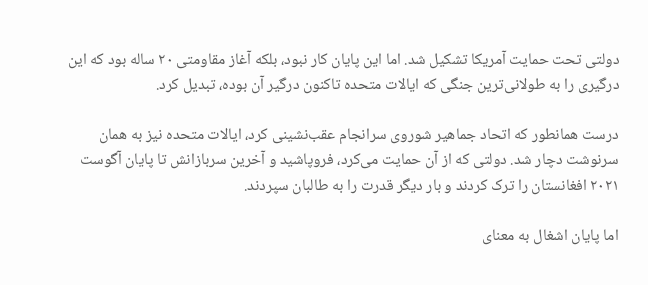دولتی تحت حمایت آمریکا تشکیل شد. اما این پایان کار نبود، بلکه آغاز مقاومتی ۲۰ ساله بود که این درگیری را به طولانی‌ترین جنگی که ایالات متحده تاکنون درگیر آن بوده، تبدیل کرد.

درست همانطور که اتحاد جماهیر شوروی سرانجام عقب‌نشینی کرد، ایالات متحده نیز به همان سرنوشت دچار شد. دولتی که از آن حمایت می‌کرد، فروپاشید و آخرین سربازانش تا پایان آگوست ۲۰۲۱ افغانستان را ترک کردند و بار دیگر قدرت را به طالبان سپردند.

اما پایان اشغال به معنای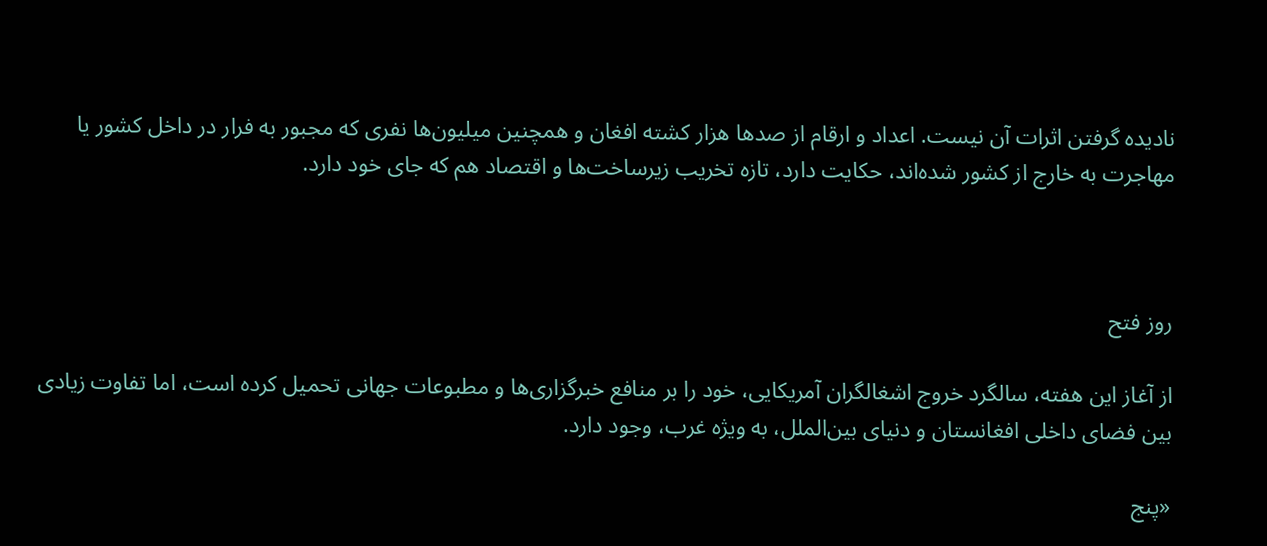نادیده گرفتن اثرات آن نیست. اعداد و ارقام از صدها هزار کشته افغان و همچنین میلیون‌ها نفری که مجبور به فرار در داخل کشور یا مهاجرت به خارج از کشور شده‌اند، حکایت دارد، تازه تخریب زیرساخت‌ها و اقتصاد هم که جای خود دارد.



روز فتح

از آغاز این هفته، سالگرد خروج اشغالگران آمریکایی، خود را بر منافع خبرگزاری‌ها و مطبوعات جهانی تحمیل کرده است، اما تفاوت زیادی بین فضای داخلی افغانستان و دنیای بین‌الملل، به ویژه غرب، وجود دارد.

«پنج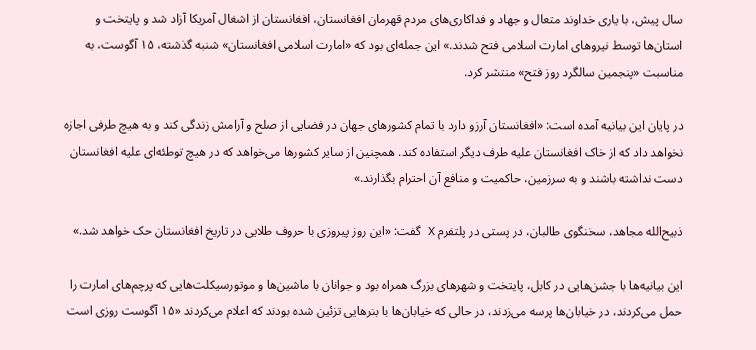سال پیش، با یاری خداوند متعال و جهاد و فداکاری‌های مردم قهرمان افغانستان، افغانستان از اشغال آمریکا آزاد شد و پایتخت و استان‌ها توسط نیروهای امارت اسلامی فتح شدند.» این جمله‌ای بود که «امارت اسلامی افغانستان» شنبه گذشته، ۱۵ آگوست، به مناسبت «پنجمین سالگرد روز فتح» منتشر کرد.

در پایان این بیانیه آمده است: «افغانستان آرزو دارد با تمام کشورهای جهان در فضایی از صلح و آرامش زندگی کند و به هیچ طرفی اجازه نخواهد داد که از خاک افغانستان علیه طرف دیگر استفاده کند. همچنین از سایر کشورها می‌خواهد که در هیچ توطئه‌ای علیه افغانستان دست نداشته باشند و به سرزمین، حاکمیت و منافع آن احترام بگذارند.»

ذبیح‌الله مجاهد، سخنگوی طالبان، در پستی در پلتفرم X گفت: «این روز پیروزی با حروف طلایی در تاریخ افغانستان حک خواهد شد.»

این بیانیه‌ها با جشن‌هایی در کابل، پایتخت و شهرهای بزرگ همراه بود و جوانان با ماشین‌ها و موتورسیکلت‌هایی که پرچم‌های امارت را حمل می‌کردند، در خیابان‌ها پرسه می‌زدند، در حالی که خیابان‌ها با بنرهایی تزئین شده بودند که اعلام می‌کردند «۱۵ آگوست روزی است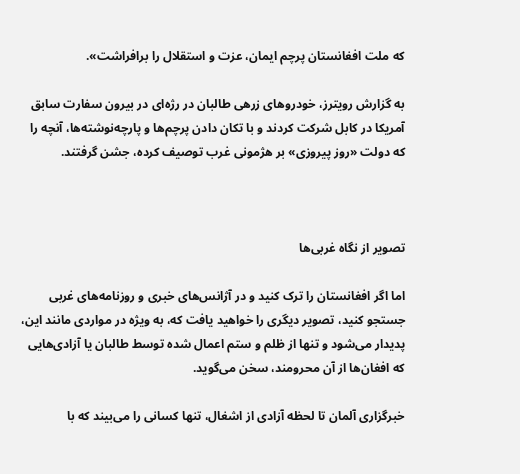که ملت افغانستان پرچم ایمان، عزت و استقلال را برافراشت».

به گزارش رویترز، خودروهای زرهی طالبان در رژه‌ای در بیرون سفارت سابق آمریکا در کابل شرکت کردند و با تکان دادن پرچم‌ها و پارچه‌نوشته‌ها، آنچه را که دولت «روز پیروزی» بر هژمونی غرب توصیف کرده، جشن گرفتند.



تصویر از نگاه غربی‌ها

اما اگر افغانستان را ترک کنید و در آژانس‌های خبری و روزنامه‌های غربی جستجو کنید، تصویر دیگری را خواهید یافت که، به ویژه در مواردی مانند این، پدیدار می‌شود و تنها از ظلم و ستم اعمال شده توسط طالبان یا آزادی‌هایی که افغان‌ها از آن محرومند، سخن می‌گوید.

خبرگزاری آلمان تا لحظه آزادی از اشغال، تنها کسانی را می‌بیند که با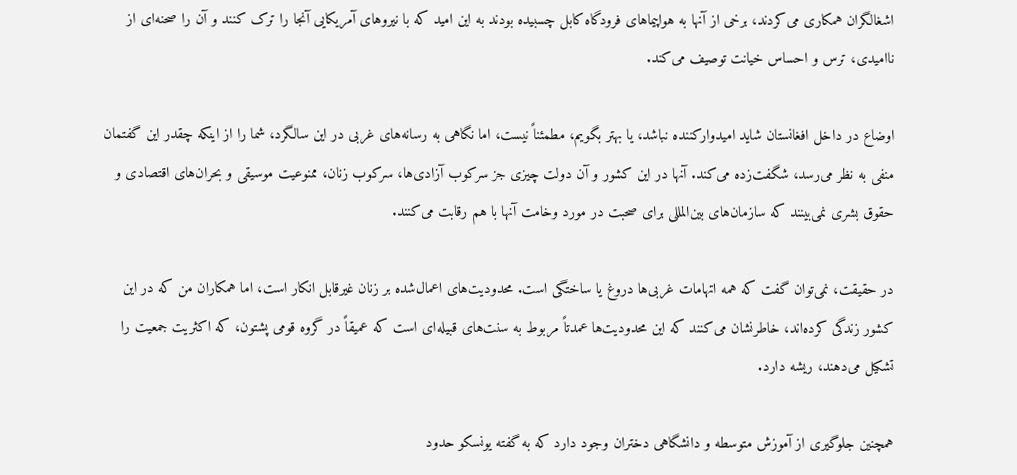اشغالگران همکاری می‌کردند، برخی از آنها به هواپیماهای فرودگاه کابل چسبیده بودند به این امید که با نیروهای آمریکایی آنجا را ترک کنند و آن را صحنه‌ای از ناامیدی، ترس و احساس خیانت توصیف می‌کند.

اوضاع در داخل افغانستان شاید امیدوارکننده نباشد، یا بهتر بگویم، مطمئناً نیست، اما نگاهی به رسانه‌های غربی در این سالگرد، شما را از اینکه چقدر این گفتمان منفی به نظر می‌رسد، شگفت‌زده می‌کند. آنها در این کشور و آن دولت چیزی جز سرکوب آزادی‌ها، سرکوب زنان، ممنوعیت موسیقی و بحران‌های اقتصادی و حقوق بشری نمی‌بینند که سازمان‌های بین‌المللی برای صحبت در مورد وخامت آنها با هم رقابت می‌کنند.

در حقیقت، نمی‌توان گفت که همه اتهامات غربی‌ها دروغ یا ساختگی است. محدودیت‌های اعمال‌شده بر زنان غیرقابل انکار است، اما همکاران من که در این کشور زندگی کرده‌اند، خاطرنشان می‌کنند که این محدودیت‌ها عمدتاً مربوط به سنت‌های قبیله‌ای است که عمیقاً در گروه قومی پشتون، که اکثریت جمعیت را تشکیل می‌دهند، ریشه دارد.

همچنین جلوگیری از آموزش متوسطه و دانشگاهی دختران وجود دارد که به گفته یونسکو حدود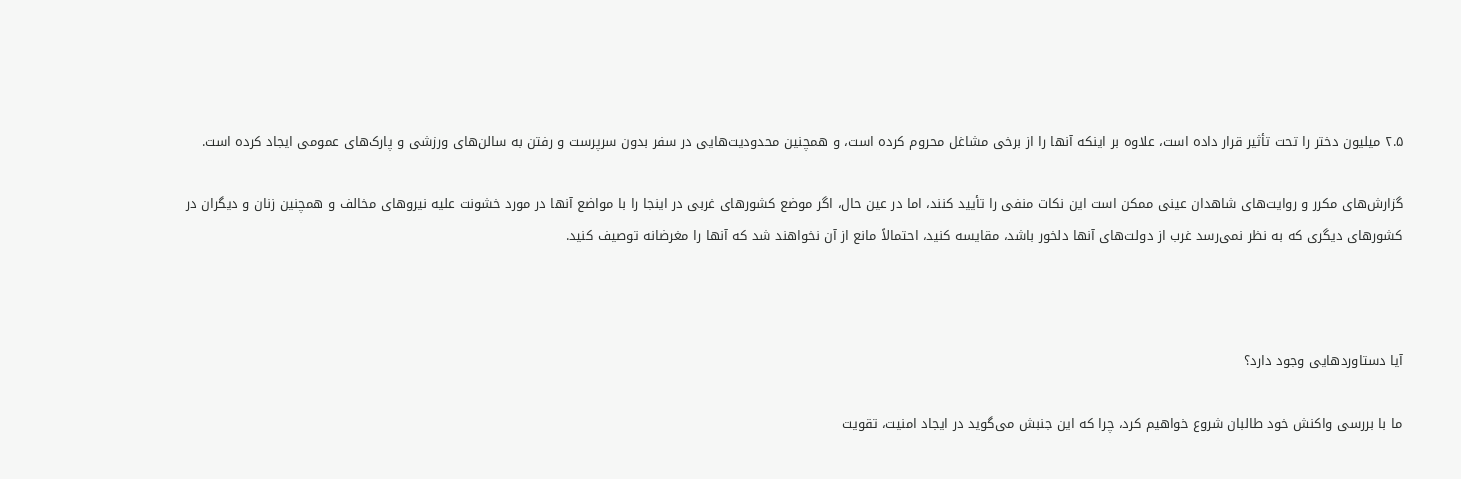۲.۵ میلیون دختر را تحت تأثیر قرار داده است، علاوه بر اینکه آنها را از برخی مشاغل محروم کرده است، و همچنین محدودیت‌هایی در سفر بدون سرپرست و رفتن به سالن‌های ورزشی و پارک‌های عمومی ایجاد کرده است.

گزارش‌های مکرر و روایت‌های شاهدان عینی ممکن است این نکات منفی را تأیید کنند، اما در عین حال، اگر موضع کشورهای غربی در اینجا را با مواضع آنها در مورد خشونت علیه نیروهای مخالف و همچنین زنان و دیگران در کشورهای دیگری که به نظر نمی‌رسد غرب از دولت‌های آنها دلخور باشد، مقایسه کنید، احتمالاً مانع از آن نخواهند شد که آنها را مغرضانه توصیف کنید.



آیا دستاوردهایی وجود دارد؟

ما با بررسی واکنش خود طالبان شروع خواهیم کرد، چرا که این جنبش می‌گوید در ایجاد امنیت، تقویت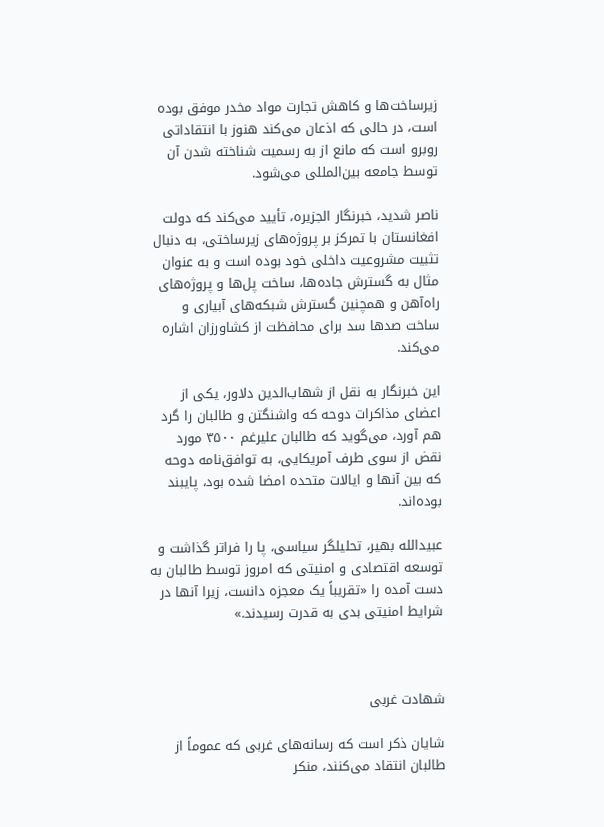زیرساخت‌ها و کاهش تجارت مواد مخدر موفق بوده است، در حالی که اذعان می‌کند هنوز با انتقاداتی روبرو است که مانع از به رسمیت شناخته شدن آن توسط جامعه بین‌المللی می‌شود.

ناصر شدید، خبرنگار الجزیره، تأیید می‌کند که دولت افغانستان با تمرکز بر پروژه‌های زیرساختی، به دنبال تثبیت مشروعیت داخلی خود بوده است و به عنوان مثال به گسترش جاده‌ها، ساخت پل‌ها و پروژه‌های راه‌آهن و همچنین گسترش شبکه‌های آبیاری و ساخت صدها سد برای محافظت از کشاورزان اشاره می‌کند.

این خبرنگار به نقل از شهاب‌الدین دلاور، یکی از اعضای مذاکرات دوحه که واشنگتن و طالبان را گرد هم آورد، می‌گوید که طالبان علیرغم ۳۵۰۰ مورد نقض از سوی طرف آمریکایی، به توافق‌نامه دوحه که بین آنها و ایالات متحده امضا شده بود، پایبند بوده‌اند.

عبیدالله بهیر، تحلیلگر سیاسی، پا را فراتر گذاشت و توسعه اقتصادی و امنیتی که امروز توسط طالبان به دست آمده را «تقریباً یک معجزه دانست، زیرا آنها در شرایط امنیتی بدی به قدرت رسیدند.»



شهادت غربی

شایان ذکر است که رسانه‌های غربی که عموماً از طالبان انتقاد می‌کنند، منکر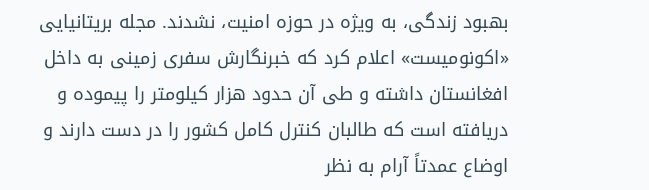بهبود زندگی، به ویژه در حوزه امنیت، نشدند. مجله بریتانیایی «اکونومیست» اعلام کرد که خبرنگارش سفری زمینی به داخل افغانستان داشته و طی آن حدود هزار کیلومتر را پیموده و دریافته است که طالبان کنترل کامل کشور را در دست دارند و اوضاع عمدتاً آرام به نظر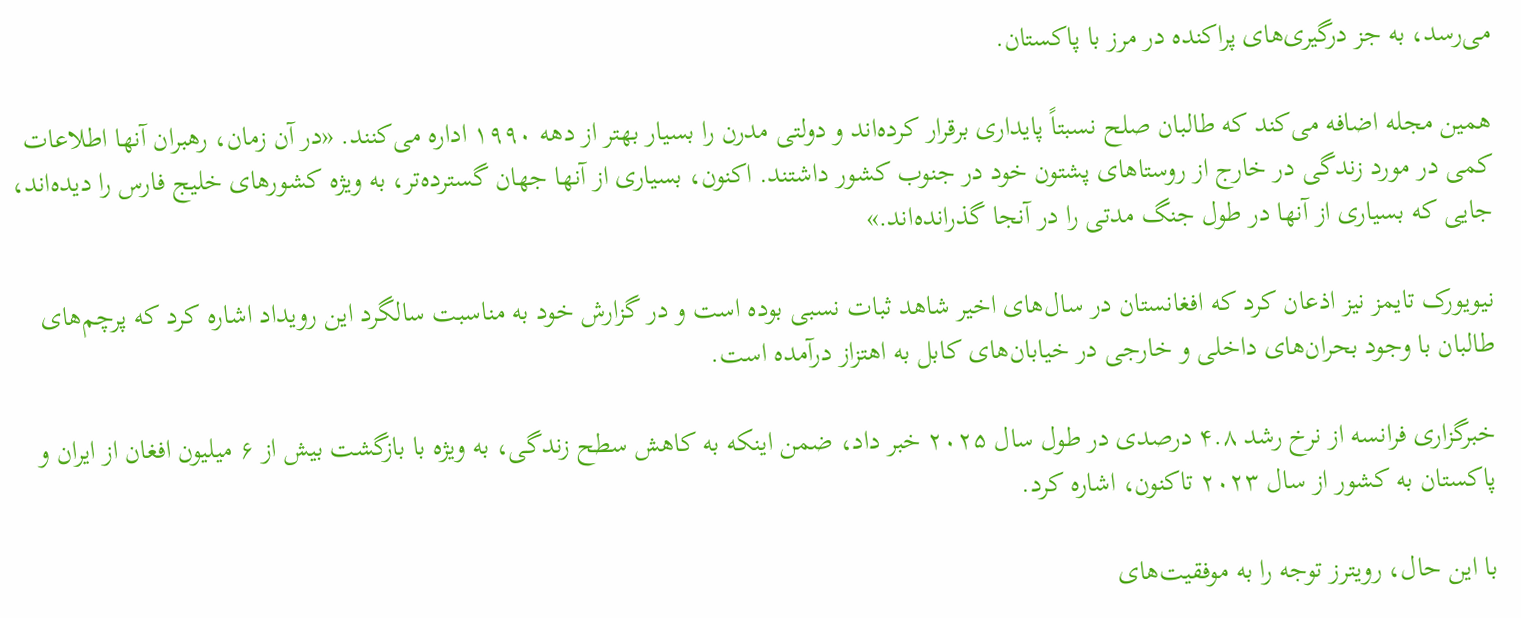می‌رسد، به جز درگیری‌های پراکنده در مرز با پاکستان.

همین مجله اضافه می‌کند که طالبان صلح نسبتاً پایداری برقرار کرده‌اند و دولتی مدرن را بسیار بهتر از دهه ۱۹۹۰ اداره می‌کنند. «در آن زمان، رهبران آنها اطلاعات کمی در مورد زندگی در خارج از روستاهای پشتون خود در جنوب کشور داشتند. اکنون، بسیاری از آنها جهان گسترده‌تر، به ویژه کشورهای خلیج فارس را دیده‌اند، جایی که بسیاری از آنها در طول جنگ مدتی را در آنجا گذرانده‌اند.»

نیویورک تایمز نیز اذعان کرد که افغانستان در سال‌های اخیر شاهد ثبات نسبی بوده است و در گزارش خود به مناسبت سالگرد این رویداد اشاره کرد که پرچم‌های طالبان با وجود بحران‌های داخلی و خارجی در خیابان‌های کابل به اهتزاز درآمده است.

خبرگزاری فرانسه از نرخ رشد ۴.۸ درصدی در طول سال ۲۰۲۵ خبر داد، ضمن اینکه به کاهش سطح زندگی، به ویژه با بازگشت بیش از ۶ میلیون افغان از ایران و پاکستان به کشور از سال ۲۰۲۳ تاکنون، اشاره کرد.

با این حال، رویترز توجه را به موفقیت‌های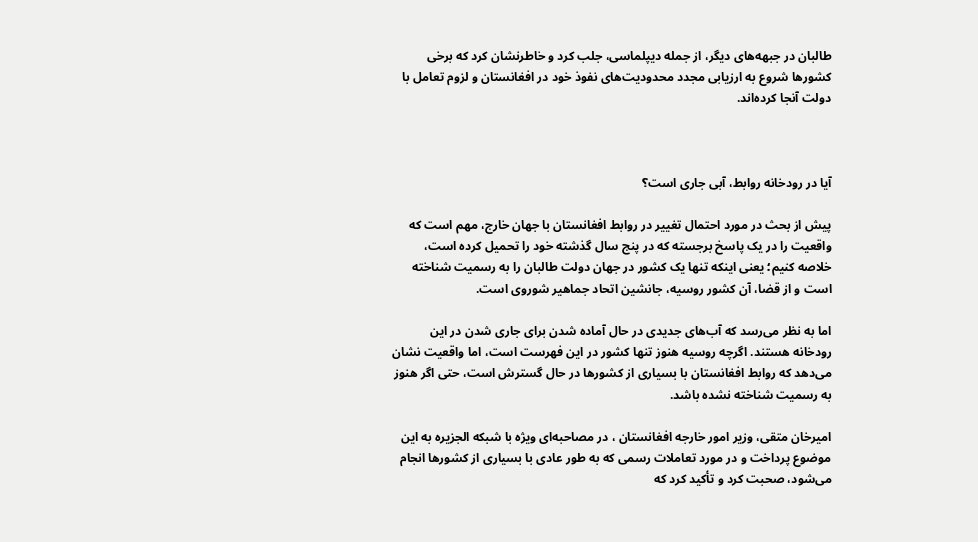طالبان در جبهه‌های دیگر، از جمله دیپلماسی، جلب کرد و خاطرنشان کرد که برخی کشورها شروع به ارزیابی مجدد محدودیت‌های نفوذ خود در افغانستان و لزوم تعامل با دولت آنجا کرده‌اند.



آیا در رودخانه روابط، آبی جاری است؟

پیش از بحث در مورد احتمال تغییر در روابط افغانستان با جهان خارج، مهم است که واقعیت را در یک پاسخ برجسته که در پنج سال گذشته خود را تحمیل کرده است، خلاصه کنیم؛ یعنی اینکه تنها یک کشور در جهان دولت طالبان را به رسمیت شناخته است و از قضا، آن کشور روسیه، جانشین اتحاد جماهیر شوروی است.

اما به نظر می‌رسد که آب‌های جدیدی در حال آماده شدن برای جاری شدن در این رودخانه هستند. اگرچه روسیه هنوز تنها کشور در این فهرست است، اما واقعیت نشان می‌دهد که روابط افغانستان با بسیاری از کشورها در حال گسترش است، حتی اگر هنوز به رسمیت شناخته نشده باشد.

امیرخان متقی، وزیر امور خارجه افغانستان ، در مصاحبه‌ای ویژه با شبکه الجزیره به این موضوع پرداخت و در مورد تعاملات رسمی که به طور عادی با بسیاری از کشورها انجام می‌شود، صحبت کرد و تأکید کرد که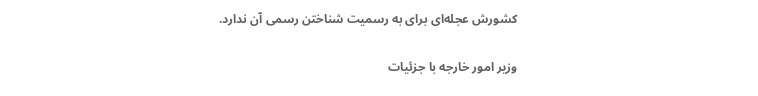کشورش عجله‌ای برای به رسمیت شناختن رسمی آن ندارد.

وزیر امور خارجه با جزئیات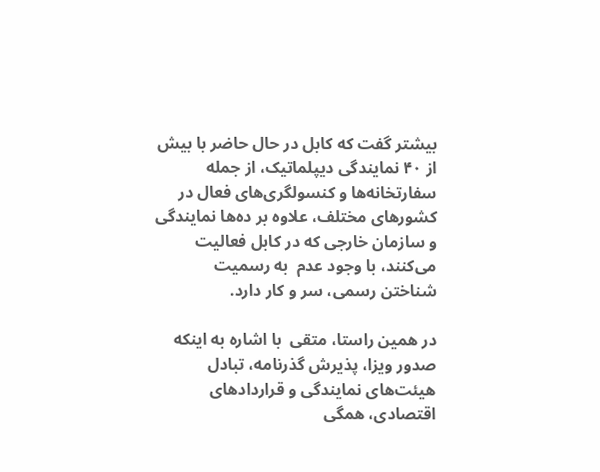بیشتر گفت که کابل در حال حاضر با بیش از ۴۰ نمایندگی دیپلماتیک، از جمله سفارتخانه‌ها و کنسولگری‌های فعال در کشورهای مختلف، علاوه بر ده‌ها نمایندگی و سازمان خارجی که در کابل فعالیت می‌کنند، با وجود عدم  به رسمیت شناختن رسمی، سر و کار دارد.

در همین راستا، متقی  با اشاره به اینکه صدور ویزا، پذیرش گذرنامه، تبادل هیئت‌های نمایندگی و قراردادهای اقتصادی، همگی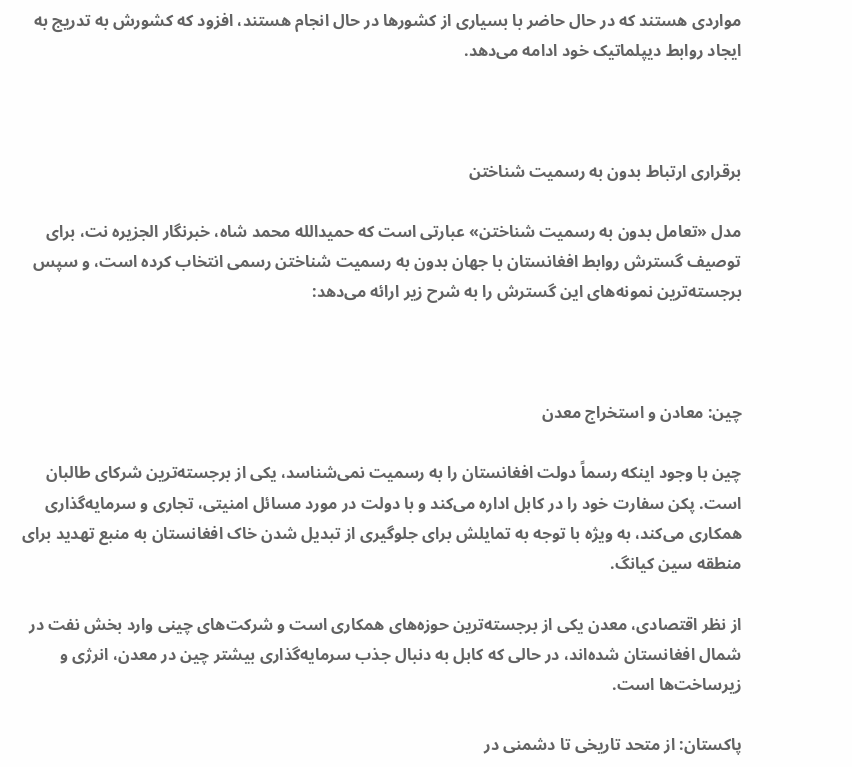مواردی هستند که در حال حاضر با بسیاری از کشورها در حال انجام هستند، افزود که کشورش به تدریج به ایجاد روابط دیپلماتیک خود ادامه می‌دهد.



برقراری ارتباط بدون به رسمیت شناختن

مدل «تعامل بدون به رسمیت شناختن» عبارتی است که حمیدالله محمد شاه، خبرنگار الجزیره نت، برای توصیف گسترش روابط افغانستان با جهان بدون به رسمیت شناختن رسمی انتخاب کرده است، و سپس برجسته‌ترین نمونه‌های این گسترش را به شرح زیر ارائه می‌دهد:



چین: معادن و استخراج معدن

چین با وجود اینکه رسماً دولت افغانستان را به رسمیت نمی‌شناسد، یکی از برجسته‌ترین شرکای طالبان است. پکن سفارت خود را در کابل اداره می‌کند و با دولت در مورد مسائل امنیتی، تجاری و سرمایه‌گذاری همکاری می‌کند، به ویژه با توجه به تمایلش برای جلوگیری از تبدیل شدن خاک افغانستان به منبع تهدید برای منطقه سین کیانگ.

از نظر اقتصادی، معدن یکی از برجسته‌ترین حوزه‌های همکاری است و شرکت‌های چینی وارد بخش نفت در شمال افغانستان شده‌اند، در حالی که کابل به دنبال جذب سرمایه‌گذاری بیشتر چین در معدن، انرژی و زیرساخت‌ها است.

پاکستان: از متحد تاریخی تا دشمنی در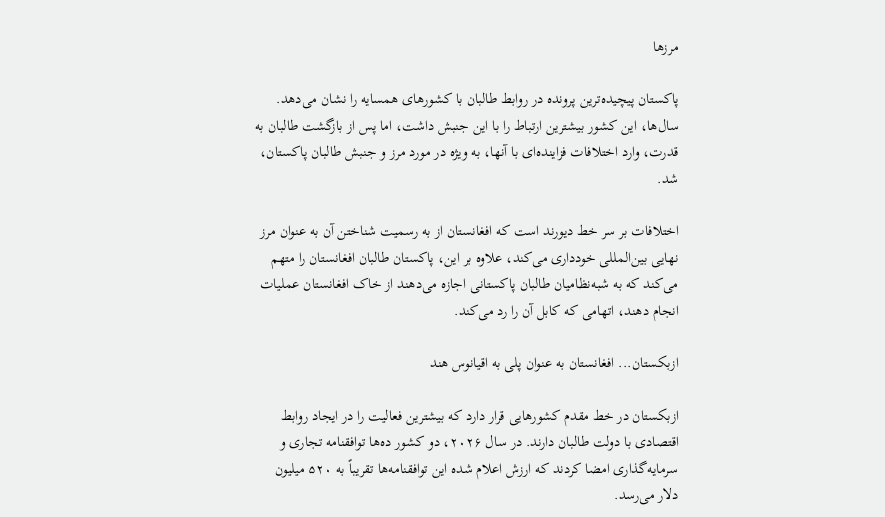مرزها

پاکستان پیچیده‌ترین پرونده در روابط طالبان با کشورهای همسایه را نشان می‌دهد. سال‌ها، این کشور بیشترین ارتباط را با این جنبش داشت، اما پس از بازگشت طالبان به قدرت، وارد اختلافات فزاینده‌ای با آنها، به ویژه در مورد مرز و جنبش طالبان پاکستان، شد.

اختلافات بر سر خط دیورند است که افغانستان از به رسمیت شناختن آن به عنوان مرز نهایی بین‌المللی خودداری می‌کند، علاوه بر این، پاکستان طالبان افغانستان را متهم می‌کند که به شبه‌نظامیان طالبان پاکستانی اجازه می‌دهند از خاک افغانستان عملیات انجام دهند، اتهامی که کابل آن را رد می‌کند.

ازبکستان... افغانستان به عنوان پلی به اقیانوس هند

ازبکستان در خط مقدم کشورهایی قرار دارد که بیشترین فعالیت را در ایجاد روابط اقتصادی با دولت طالبان دارند. در سال ۲۰۲۶، دو کشور ده‌ها توافقنامه تجاری و سرمایه‌گذاری امضا کردند که ارزش اعلام شده این توافقنامه‌ها تقریباً به ۵۲۰ میلیون دلار می‌رسد.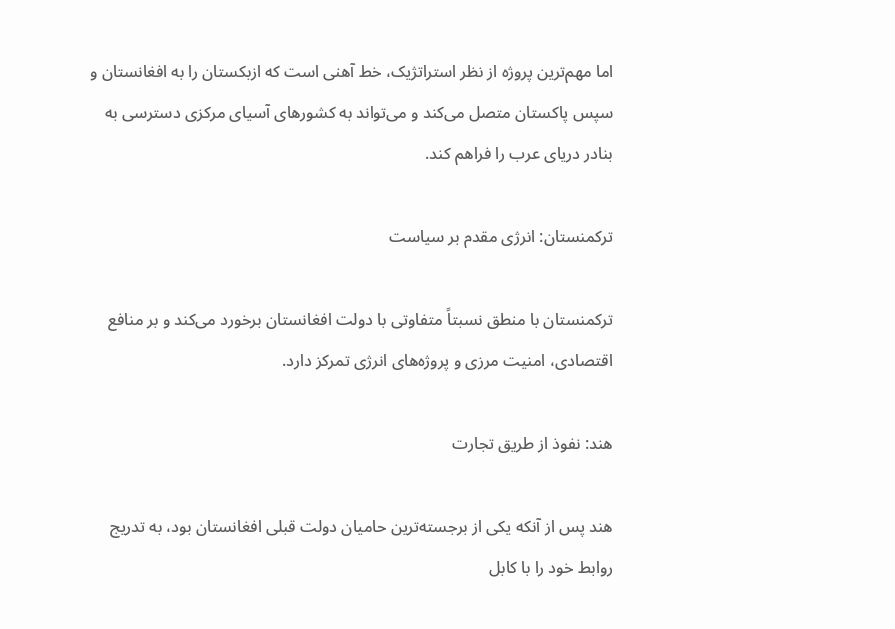اما مهم‌ترین پروژه از نظر استراتژیک، خط آهنی است که ازبکستان را به افغانستان و سپس پاکستان متصل می‌کند و می‌تواند به کشورهای آسیای مرکزی دسترسی به بنادر دریای عرب را فراهم کند.

ترکمنستان: انرژی مقدم بر سیاست

ترکمنستان با منطق نسبتاً متفاوتی با دولت افغانستان برخورد می‌کند و بر منافع اقتصادی، امنیت مرزی و پروژه‌های انرژی تمرکز دارد.

هند: نفوذ از طریق تجارت

هند پس از آنکه یکی از برجسته‌ترین حامیان دولت قبلی افغانستان بود، به تدریج روابط خود را با کابل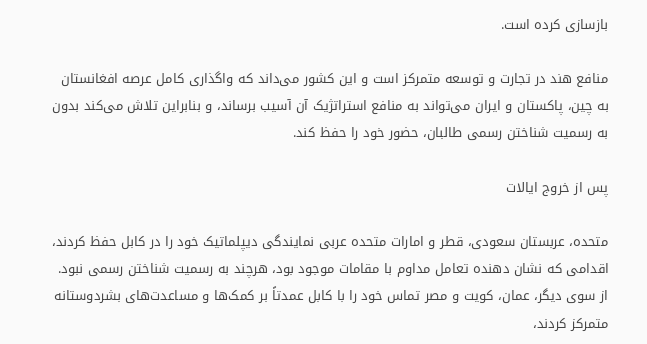بازسازی کرده است.

منافع هند در تجارت و توسعه متمرکز است و این کشور می‌داند که واگذاری کامل عرصه افغانستان به چین، پاکستان و ایران می‌تواند به منافع استراتژیک آن آسیب برساند، و بنابراین تلاش می‌کند بدون به رسمیت شناختن رسمی طالبان، حضور خود را حفظ کند.

پس از خروج ایالات

متحده، عربستان سعودی، قطر و امارات متحده عربی نمایندگی دیپلماتیک خود را در کابل حفظ کردند، اقدامی که نشان دهنده تعامل مداوم با مقامات موجود بود، هرچند به رسمیت شناختن رسمی نبود. از سوی دیگر، عمان، کویت و مصر تماس خود را با کابل عمدتاً بر کمک‌ها و مساعدت‌های بشردوستانه متمرکز کردند،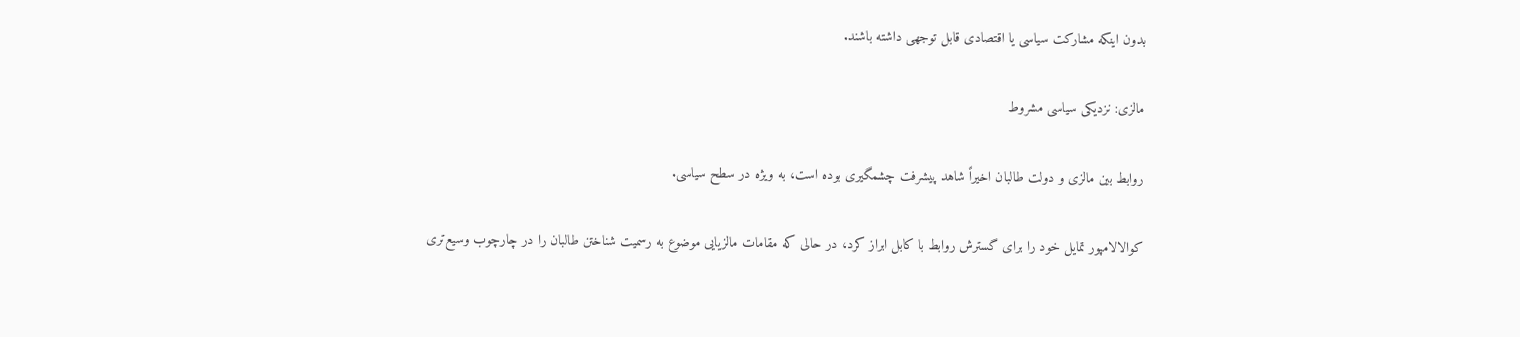بدون اینکه مشارکت سیاسی یا اقتصادی قابل توجهی داشته باشند.

مالزی: نزدیکی سیاسی مشروط

روابط بین مالزی و دولت طالبان اخیراً شاهد پیشرفت چشمگیری بوده است، به ویژه در سطح سیاسی.

کوالالامپور تمایل خود را برای گسترش روابط با کابل ابراز کرد، در حالی که مقامات مالزیایی موضوع به رسمیت شناختن طالبان را در چارچوب وسیع‌تری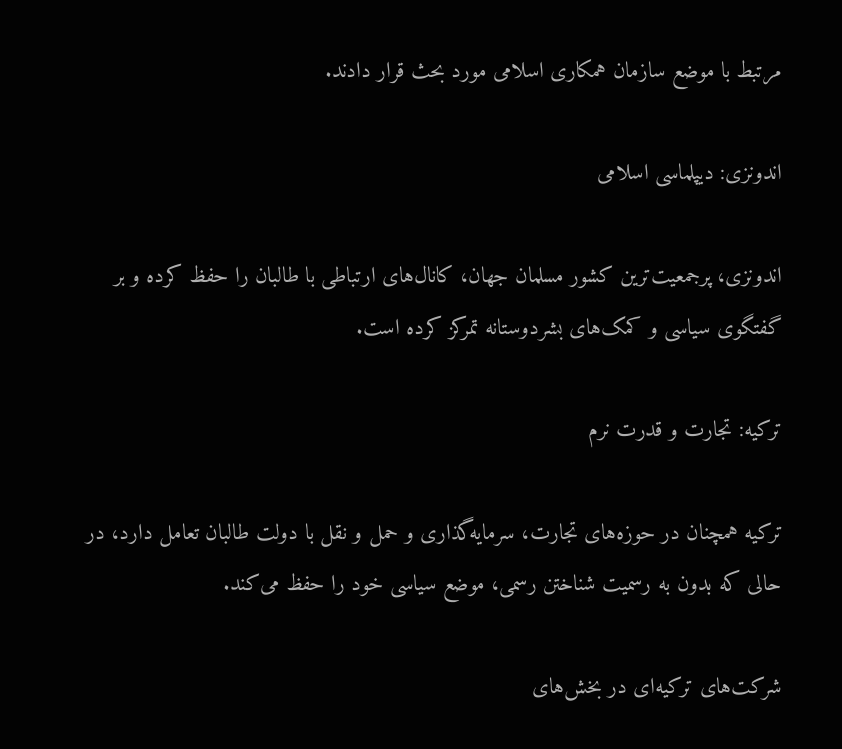مرتبط با موضع سازمان همکاری اسلامی مورد بحث قرار دادند.

اندونزی: دیپلماسی اسلامی

اندونزی، پرجمعیت‌ترین کشور مسلمان جهان، کانال‌های ارتباطی با طالبان را حفظ کرده و بر گفتگوی سیاسی و کمک‌های بشردوستانه تمرکز کرده است.

ترکیه: تجارت و قدرت نرم

ترکیه همچنان در حوزه‌های تجارت، سرمایه‌گذاری و حمل و نقل با دولت طالبان تعامل دارد، در حالی که بدون به رسمیت شناختن رسمی، موضع سیاسی خود را حفظ می‌کند.

شرکت‌های ترکیه‌ای در بخش‌های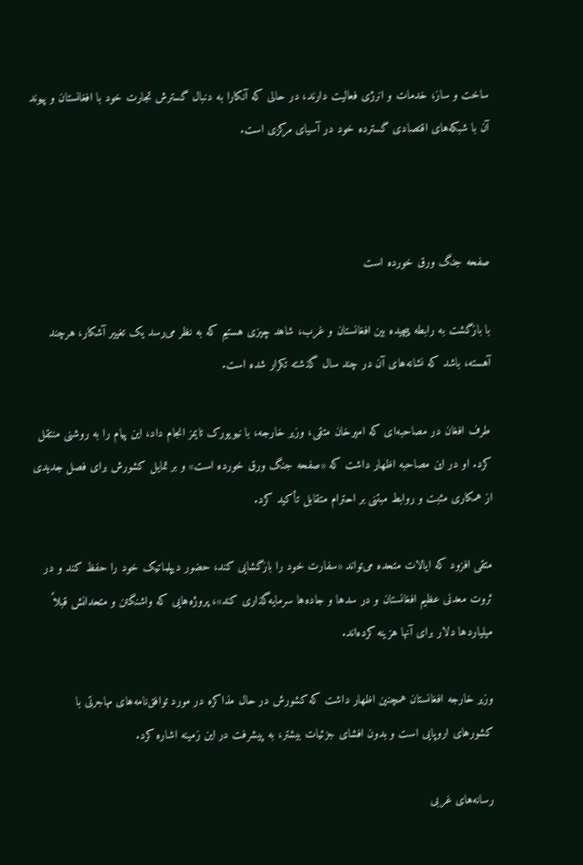ساخت و ساز، خدمات و انرژی فعالیت دارند، در حالی که آنکارا به دنبال گسترش تجارت خود با افغانستان و پیوند آن با شبکه‌های اقتصادی گسترده خود در آسیای مرکزی است.



صفحه جنگ ورق خورده است

با بازگشت به رابطه پیچیده بین افغانستان و غرب، شاهد چیزی هستیم که به نظر می‌رسد یک تغییر آشکار، هرچند آهسته، باشد که نشانه‌های آن در چند سال گذشته تکرار شده است.

طرف افغان در مصاحبه‌ای که امیرخان متقی، وزیر خارجه، با نیویورک تایمز انجام داد، این پیام را به روشنی منتقل کرد. او در این مصاحبه اظهار داشت که «صفحه جنگ ورق خورده است» و بر تمایل کشورش برای فصل جدیدی از همکاری مثبت و روابط مبتنی بر احترام متقابل تأکید کرد.

متقی افزود که ایالات متحده می‌تواند «سفارت خود را بازگشایی کند، حضور دیپلماتیک خود را حفظ کند و در ثروت معدنی عظیم افغانستان و در سدها و جاده‌ها سرمایه‌گذاری کند»، پروژه‌هایی که واشنگتن و متحدانش قبلاً میلیاردها دلار برای آنها هزینه کرده‌اند.

وزیر خارجه افغانستان همچنین اظهار داشت که کشورش در حال مذاکره در مورد توافق‌نامه‌های مهاجرتی با کشورهای اروپایی است و بدون افشای جزئیات بیشتر، به پیشرفت در این زمینه اشاره کرد.

رسانه‌های غربی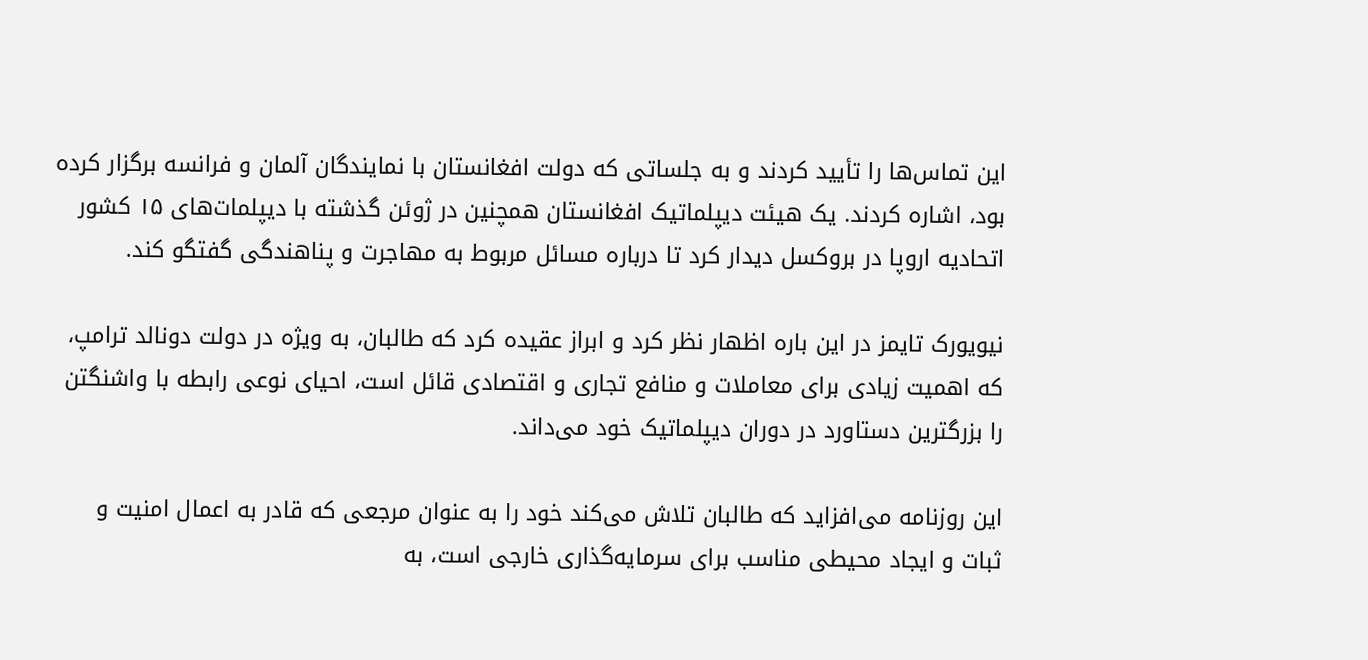این تماس‌ها را تأیید کردند و به جلساتی که دولت افغانستان با نمایندگان آلمان و فرانسه برگزار کرده بود، اشاره کردند. یک هیئت دیپلماتیک افغانستان همچنین در ژوئن گذشته با دیپلمات‌های ۱۵ کشور اتحادیه اروپا در بروکسل دیدار کرد تا درباره مسائل مربوط به مهاجرت و پناهندگی گفتگو کند.

نیویورک تایمز در این باره اظهار نظر کرد و ابراز عقیده کرد که طالبان، به ویژه در دولت دونالد ترامپ، که اهمیت زیادی برای معاملات و منافع تجاری و اقتصادی قائل است، احیای نوعی رابطه با واشنگتن را بزرگترین دستاورد در دوران دیپلماتیک خود می‌داند.

این روزنامه می‌افزاید که طالبان تلاش می‌کند خود را به عنوان مرجعی که قادر به اعمال امنیت و ثبات و ایجاد محیطی مناسب برای سرمایه‌گذاری خارجی است، به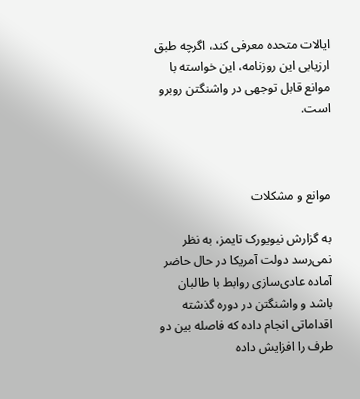ایالات متحده معرفی کند، اگرچه طبق ارزیابی این روزنامه، این خواسته با موانع قابل توجهی در واشنگتن روبرو است.



موانع و مشکلات

به گزارش نیویورک تایمز، به نظر نمی‌رسد دولت آمریکا در حال حاضر آماده عادی‌سازی روابط با طالبان باشد و واشنگتن در دوره گذشته اقداماتی انجام داده که فاصله بین دو طرف را افزایش داده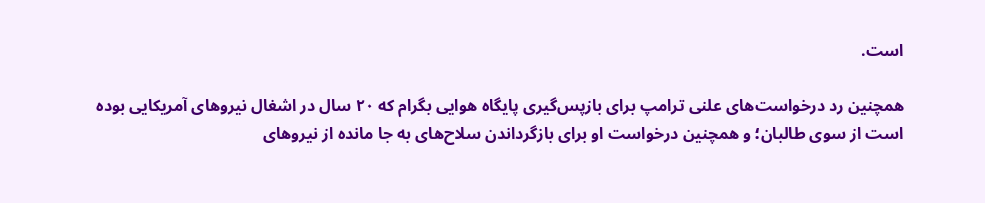است.

همچنین رد درخواست‌های علنی ترامپ برای بازپس‌گیری پایگاه هوایی بگرام که ۲۰ سال در اشغال نیروهای آمریکایی بوده است از سوی طالبان؛ و همچنین درخواست او برای بازگرداندن سلاح‌های به جا مانده از نیروهای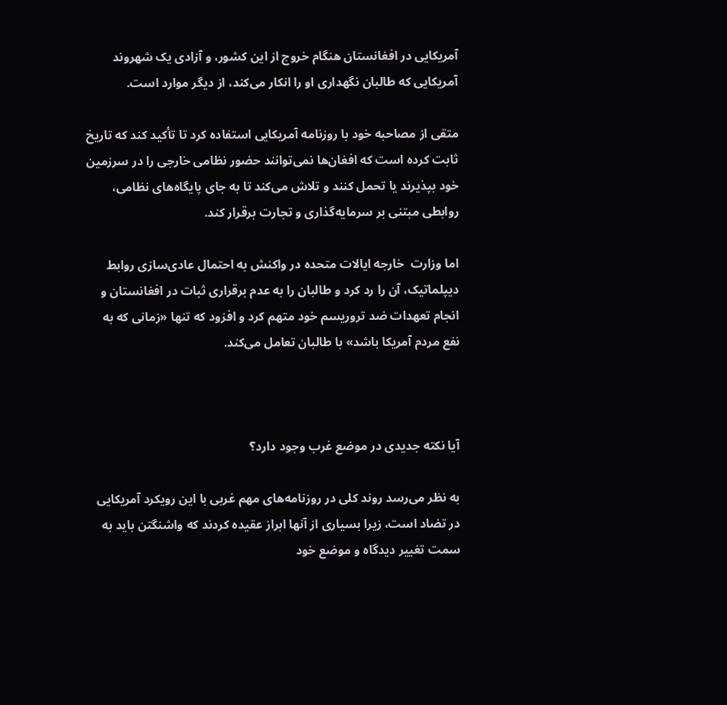آمریکایی در افغانستان هنگام خروج از این کشور، و آزادی یک شهروند آمریکایی که طالبان نگهداری او را انکار می‌کند، از دیگر موارد است.

متقی از مصاحبه خود با روزنامه آمریکایی استفاده کرد تا تأکید کند که تاریخ ثابت کرده است که افغان‌ها نمی‌توانند حضور نظامی خارجی را در سرزمین خود بپذیرند یا تحمل کنند و تلاش می‌کند تا به جای پایگاه‌های نظامی، روابطی مبتنی بر سرمایه‌گذاری و تجارت برقرار کند.

اما وزارت  خارجه ایالات متحده در واکنش به احتمال عادی‌سازی روابط دیپلماتیک، آن را رد کرد و طالبان را به عدم برقراری ثبات در افغانستان و انجام تعهدات ضد تروریسم خود متهم کرد و افزود که تنها «زمانی که به نفع مردم آمریکا باشد» با طالبان تعامل می‌کند.



آیا نکته جدیدی در موضع غرب وجود دارد؟

به نظر می‌رسد روند کلی در روزنامه‌های مهم غربی با این رویکرد آمریکایی در تضاد است، زیرا بسیاری از آنها ابراز عقیده کردند که واشنگتن باید به سمت تغییر دیدگاه و موضع خود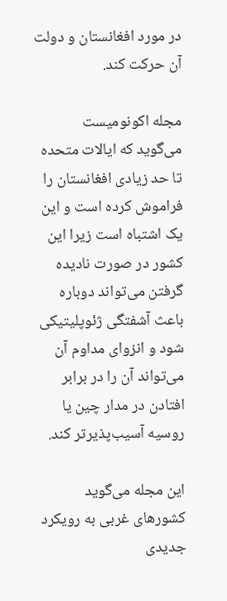در مورد افغانستان و دولت آن حرکت کند.

مجله اکونومیست می‌گوید که ایالات متحده تا حد زیادی افغانستان را فراموش کرده است و این یک اشتباه است زیرا این کشور در صورت نادیده گرفتن می‌تواند دوباره باعث آشفتگی ژئوپلیتیکی شود و انزوای مداوم آن می‌تواند آن را در برابر افتادن در مدار چین یا روسیه آسیب‌پذیرتر کند.

این مجله می‌گوید کشورهای غربی به رویکرد جدیدی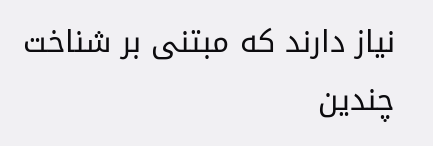نیاز دارند که مبتنی بر شناخت چندین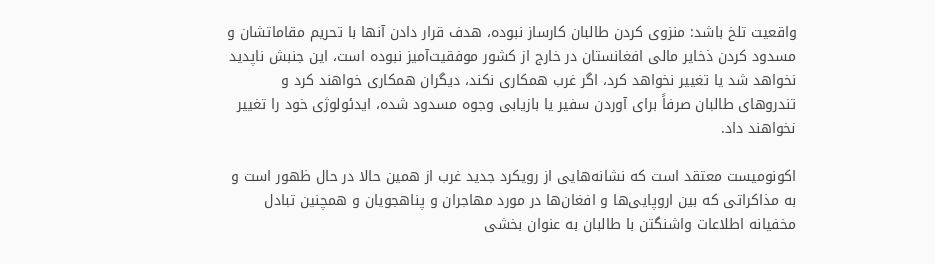واقعیت تلخ باشد: منزوی کردن طالبان کارساز نبوده، هدف قرار دادن آنها با تحریم مقاماتشان و مسدود کردن ذخایر مالی افغانستان در خارج از کشور موفقیت‌آمیز نبوده است، این جنبش ناپدید نخواهد شد یا تغییر نخواهد کرد، اگر غرب همکاری نکند، دیگران همکاری خواهند کرد و تندروهای طالبان صرفاً برای آوردن سفیر یا بازیابی وجوه مسدود شده، ایدئولوژی خود را تغییر نخواهند داد.

اکونومیست معتقد است که نشانه‌هایی از رویکرد جدید غرب از همین حالا در حال ظهور است و به مذاکراتی که بین اروپایی‌ها و افغان‌ها در مورد مهاجران و پناهجویان و همچنین تبادل مخفیانه اطلاعات واشنگتن با طالبان به عنوان بخشی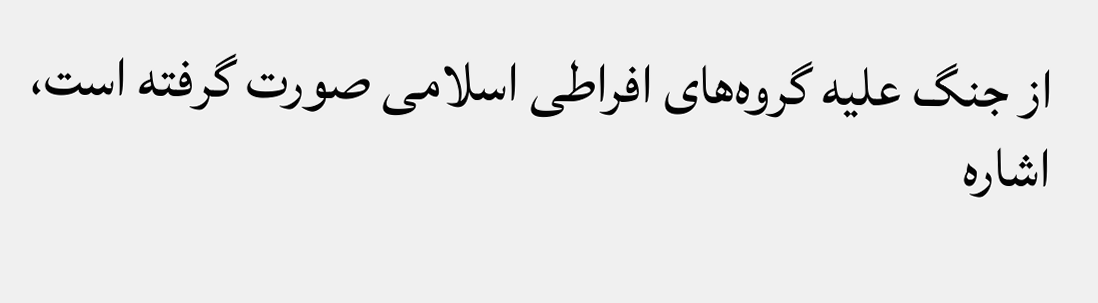از جنگ علیه گروه‌های افراطی اسلامی صورت گرفته است، اشاره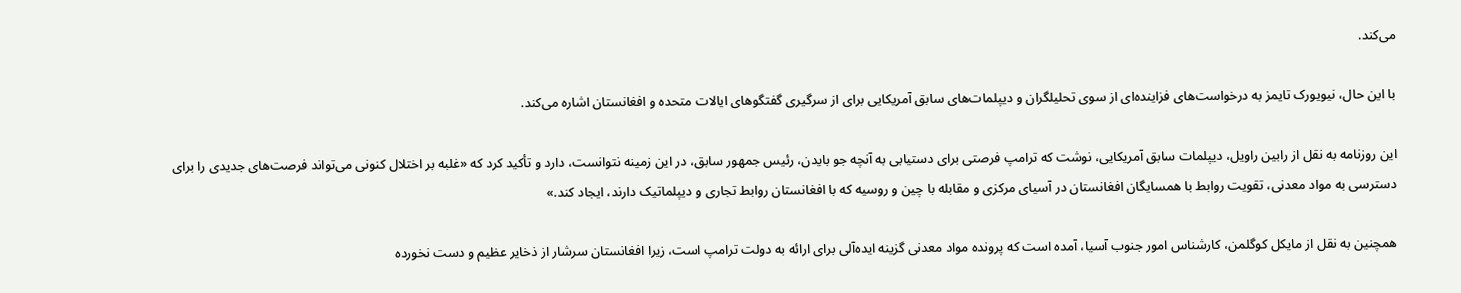می‌کند.

با این حال، نیویورک تایمز به درخواست‌های فزاینده‌ای از سوی تحلیلگران و دیپلمات‌های سابق آمریکایی برای از سرگیری گفتگوهای ایالات متحده و افغانستان اشاره می‌کند.

این روزنامه به نقل از رابین راویل، دیپلمات سابق آمریکایی، نوشت که ترامپ فرصتی برای دستیابی به آنچه جو بایدن، رئیس جمهور سابق، در این زمینه نتوانست، دارد و تأکید کرد که «غلبه بر اختلال کنونی می‌تواند فرصت‌های جدیدی را برای دسترسی به مواد معدنی، تقویت روابط با همسایگان افغانستان در آسیای مرکزی و مقابله با چین و روسیه که با افغانستان روابط تجاری و دیپلماتیک دارند، ایجاد کند.»

همچنین به نقل از مایکل کوگلمن، کارشناس امور جنوب آسیا، آمده است که پرونده مواد معدنی گزینه ایده‌آلی برای ارائه به دولت ترامپ است، زیرا افغانستان سرشار از ذخایر عظیم و دست نخورده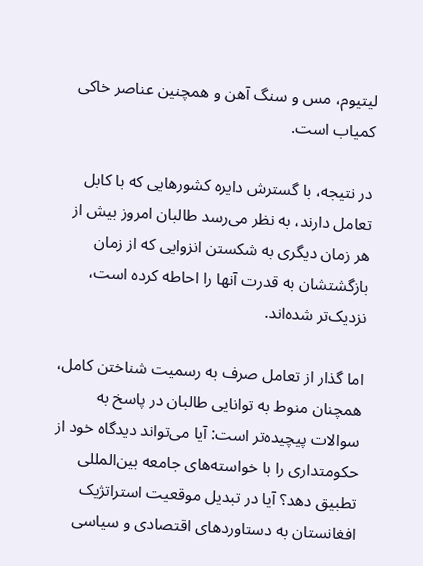لیتیوم، مس و سنگ آهن و همچنین عناصر خاکی کمیاب است.

در نتیجه، با گسترش دایره کشورهایی که با کابل تعامل دارند، به نظر می‌رسد طالبان امروز بیش از هر زمان دیگری به شکستن انزوایی که از زمان بازگشتشان به قدرت آنها را احاطه کرده است، نزدیک‌تر شده‌اند.

اما گذار از تعامل صرف به رسمیت شناختن کامل، همچنان منوط به توانایی طالبان در پاسخ به سوالات پیچیده‌تر است: آیا می‌تواند دیدگاه خود از حکومتداری را با خواسته‌های جامعه بین‌المللی تطبیق دهد؟ آیا در تبدیل موقعیت استراتژیک افغانستان به دستاوردهای اقتصادی و سیاسی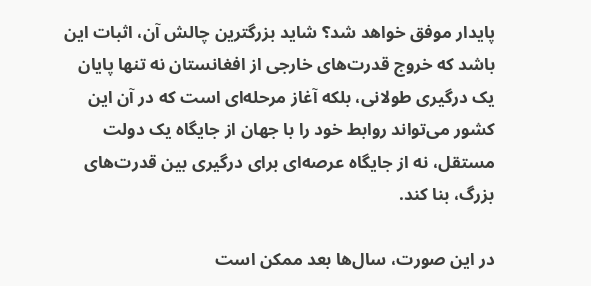پایدار موفق خواهد شد؟ شاید بزرگترین چالش آن، اثبات این باشد که خروج قدرت‌های خارجی از افغانستان نه تنها پایان یک درگیری طولانی، بلکه آغاز مرحله‌ای است که در آن این کشور می‌تواند روابط خود را با جهان از جایگاه یک دولت مستقل، نه از جایگاه عرصه‌ای برای درگیری بین قدرت‌های بزرگ، بنا کند.

در این صورت، سال‌ها بعد ممکن است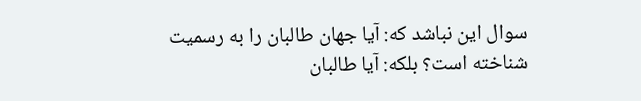سوال این نباشد که: آیا جهان طالبان را به رسمیت شناخته است؟ بلکه: آیا طالبان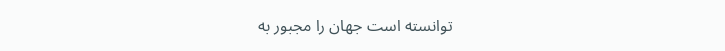توانسته است جهان را مجبور به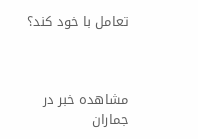تعامل با خود کند؟



مشاهده خبر در جماران